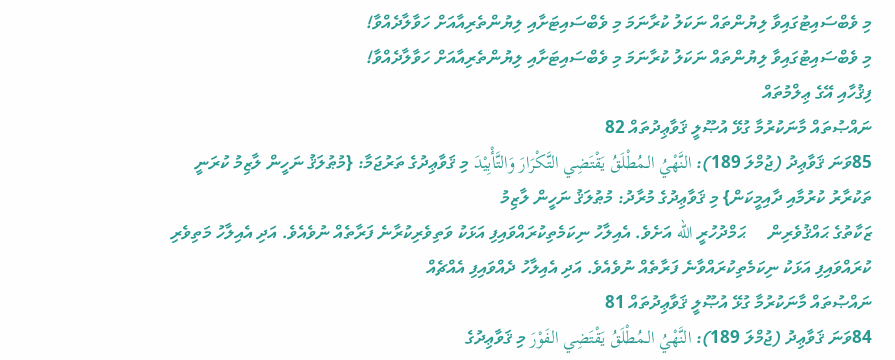މި ވެބްސައިޓުގައިވާ ލިޔުންތައް ނަކަލު ކުރާނަމަ މި ވެބްސައިޓަށާއި ލިޔުންތެރިއާއަށް ހަވާލާދެއްވާ!
މި ވެބްސައިޓުގައިވާ ލިޔުންތައް ނަކަލު ކުރާނަމަ މި ވެބްސައިޓަށާއި ލިޔުންތެރިއާއަށް ހަވާލާދެއްވާ!
ފިޤުހާއި އޭގެ ޢިލްމުތައް
ނައްޞުތައް މާނަކުރުމާ ގުޅޭ އުޞޫލީ ޤަވާޢިދުތައް 82
85ވަނަ ޤަވާޢިދު (ޖުމްލަ 189): النَّهْيُ الـمُطْلَقُ يَقْتَضِي التَّكْرَارَ وَالتَّأْبِيْدَ މި ޤަވާޢިދުގެ ތަރުޖަމާ: {މުޠުލަޤު ނަހީން ލާޒިމު ކުރަނީ ތަކުރާރު ކުރުމާއި ދާއިމީކަން} މި ޤަވާޢިދުގެ މުރާދު: މުޠުލަޤު ނަހީން ލާޒިމު
ޒަކާތުގެ ޙައްޤުވެރިން     ޙަމްދުހުރީ الله އަށެވެ. އެއިލާހު ނިކަމެތިކުރައްވައިފި އަޅަކު ވަތިވެރިކުރާނެ ފަރާތެއް ނުވެއެވެ. އަދި އެއިލާހު މަތިވެރި ކުރައްވައިފި އަޅަކު ނިކަމެތިކުރައްވާނެ ފަރާތެއް ނުވެއެވެ. އަދި އެއިލާހު ދެއްވައިފި އެއްޗެއް
ނައްޞުތައް މާނަކުރުމާ ގުޅޭ އުޞޫލީ ޤަވާޢިދުތައް 81
84ވަނަ ޤަވާޢިދު (ޖުމްލަ 189): النَّهْيُ الـمُطْلَقُ يَقْتَضِي الفَوْرَ މި ޤަވާޢިދުގެ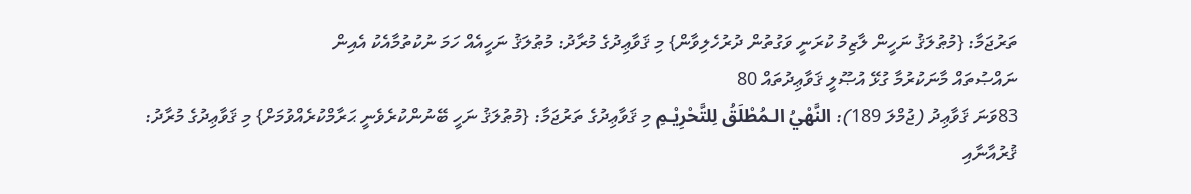ތަރުޖަމާ: {މުޠުލަޤު ނަހީން ލާޒިމު ކުރަނީ ވަގުތުން ދުރުހެލިވާން} މި ޤަވާޢިދުގެ މުރާދު: މުޠުލަޤު ނަހީއެއް ހަމަ ނުކުތުމާއެކު އެއިން
ނައްޞުތައް މާނަކުރުމާ ގުޅޭ އުޞޫލީ ޤަވާޢިދުތައް 80
83ވަނަ ޤަވާޢިދު (ޖުމްލަ 189): النَّهْيُ الـمُطْلَقُ لِلتَّحْرِيْـمِ މި ޤަވާޢިދުގެ ތަރުޖަމާ: {މުޠުލަޤު ނަހީ ބޭނުންކުރެވެނީ ޙަރާމްކުރެއްވުމަށް} މި ޤަވާޢިދުގެ މުރާދު: ޤުރުއާނާއި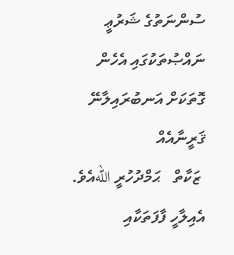ސުންނަތުގެ ޝަރުޢީ ނައްޞުތަކުގައި އެހެން ގޮތަކަށް އަނބުރައިލާނޭ ޤަރީނާއެއް
 ޒަކާތް   ޙަމްދުހުރީ اللهއެވެ. އެއިލާހީ ފާފަތަކާއި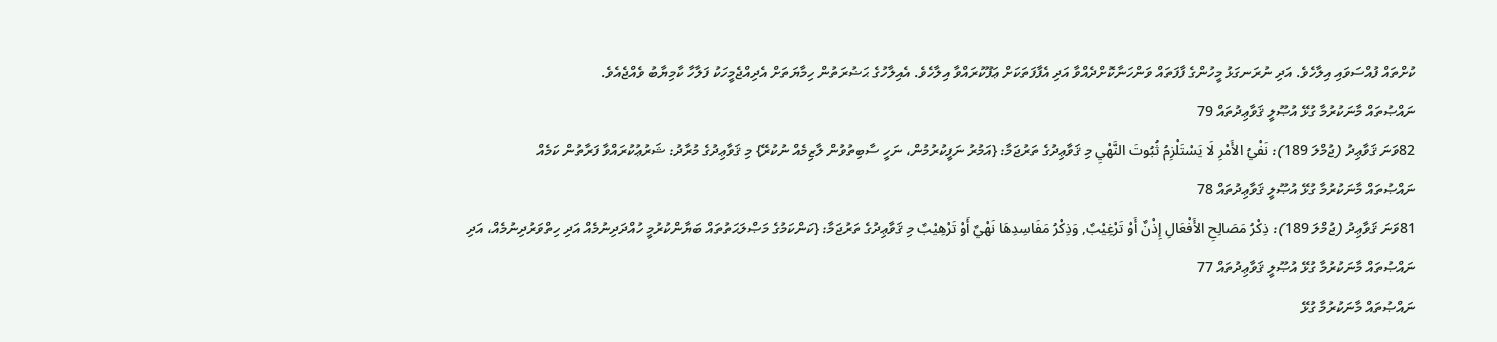ކުށްތައް ފުއްސަވައި އިލާހެވެ. އަދި ނުރަނގަޅު މީހުންގެ ފާފަތައް ވަންހަނާކޮށްދެއްވާ އަދި އެފާފަތަކަށް ޢަފޫކުރައްވާ އިލާހެވެ. އެއިލާހުގެ ޙަޟުރަތުން ހިމާޔަތަށް އެދިއްޖެމީހަކު ފަލާހާ ކާމިޔާބު ވެއްޖެއެވެ.
ނައްޞުތައް މާނަކުރުމާ ގުޅޭ އުޞޫލީ ޤަވާޢިދުތައް 79
82ވަނަ ޤަވާޢިދު (ޖުމްލަ 189): نَفْيُ الأَمْرِ لَا يَسْتَلْزِمُ ثُبُوتَ النَّهْيِ މި ޤަވާޢިދުގެ ތަރުޖަމާ: {އަމުރު ނަފީކުރުމުން، ނަހީ ސާބިތުވުން ލާޒިމެއް ނުކުރޭ} މި ޤަވާޢިދުގެ މުރާދު: ޝަރުޢުކުރައްވާ ފަރާތުން ކަމެއް
ނައްޞުތައް މާނަކުރުމާ ގުޅޭ އުޞޫލީ ޤަވާޢިދުތައް 78
81ވަނަ ޤަވާޢިދު (ޖުމްލަ 189): ذِكْرُ مَصَالِحِ الأَفْعَالِ إِذْنٌ أَوْ تَرْغِيْبٌ, وَذِكْرُ مَفَاسِدِهَا نَهْيٌ أَوْ تَرْهِيْبٌ މި ޤަވާޢިދުގެ ތަރުޖަމާ: {ކަންކަމުގެ މަޞްލަޙަތުތައް ބަޔާންކުރުމީ ހުއްދަދިނުމެއް އަދި ހިތްވަރުދިނުމެއް، އަދި
ނައްޞުތައް މާނަކުރުމާ ގުޅޭ އުޞޫލީ ޤަވާޢިދުތައް 77
ނައްޞުތައް މާނަކުރުމާ ގުޅޭ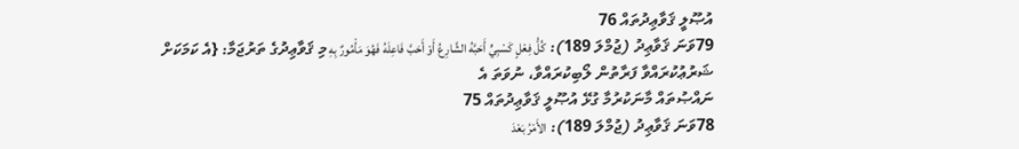އުޞޫލީ ޤަވާޢިދުތައް 76
79ވަނަ ޤަވާޢިދު (ޖުމްލަ 189): كُلُّ فِعْلٍ كَسْبِيٍّ أَحَبَّهُ الشَّارِعُ أَوْ أَحَبَّ فَاعِلَهُ فَهُوَ مَأْمُورٌ بِهِ މި ޤަވާޢިދުގެ ތަރުޖަމާ: {އެ ކަމަކަށް ޝަރުޢުކުރައްވާ ފަރާތުން ލޯބިކުރައްވާ، ނުވަތަ އެ
ނައްޞުތައް މާނަކުރުމާ ގުޅޭ އުޞޫލީ ޤަވާޢިދުތައް 75
78ވަނަ ޤަވާޢިދު (ޖުމްލަ 189): الأَمْرُ بَعْدَ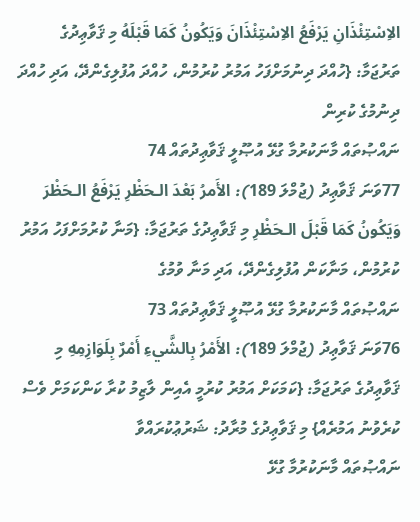الاِسْتِئْذَانِ يَرْفَعُ الاِسْتِئْذَانَ وَيَكُونُ كَمَا قَبْلَهُ މި ޤަވާޢިދުގެ ތަރުޖަމާ: {ހުއްދަ ދިނުމަށްފަހު އަމުރު ކުރުމުން، ހުއްދަ އުފުލިގެންދޭ، އަދި ހުއްދަ ދިނުމުގެ ކުރިން
ނައްޞުތައް މާނަކުރުމާ ގުޅޭ އުޞޫލީ ޤަވާޢިދުތައް 74
77ވަނަ ޤަވާޢިދު (ޖުމްލަ 189): الأَمرُ بَعْدَ الـحَظْرِ يَرْفَعُ الـحَظْرَ وَيَكُونُ كَمَا قَبْلَ الـحَظْرِ މި ޤަވާޢިދުގެ ތަރުޖަމާ: {މަނާ ކުރުމަށްފަހު އަމުރު ކުރުމުން، މަނާކަން އުފުލިގެންދޭ، އަދި މަނާ ވުމުގެ
ނައްޞުތައް މާނަކުރުމާ ގުޅޭ އުޞޫލީ ޤަވާޢިދުތައް 73
76ވަނަ ޤަވާޢިދު (ޖުމްލަ 189): الأَمْرُ بِالشَّيءِ أَمْرٌ بِلَوَازِمِهِ މި ޤަވާޢިދުގެ ތަރުޖަމާ: {ކަމަކަށް އަމުރު ކުރުމީ އެއިން ލާޒިމު ކުރާ ކަންކަމަށް ވެސް ކުރެވުނު އަމުރެއް} މި ޤަވާޢިދުގެ މުރާދު: ޝަރުޢުކުރައްވާ
ނައްޞުތައް މާނަކުރުމާ ގުޅޭ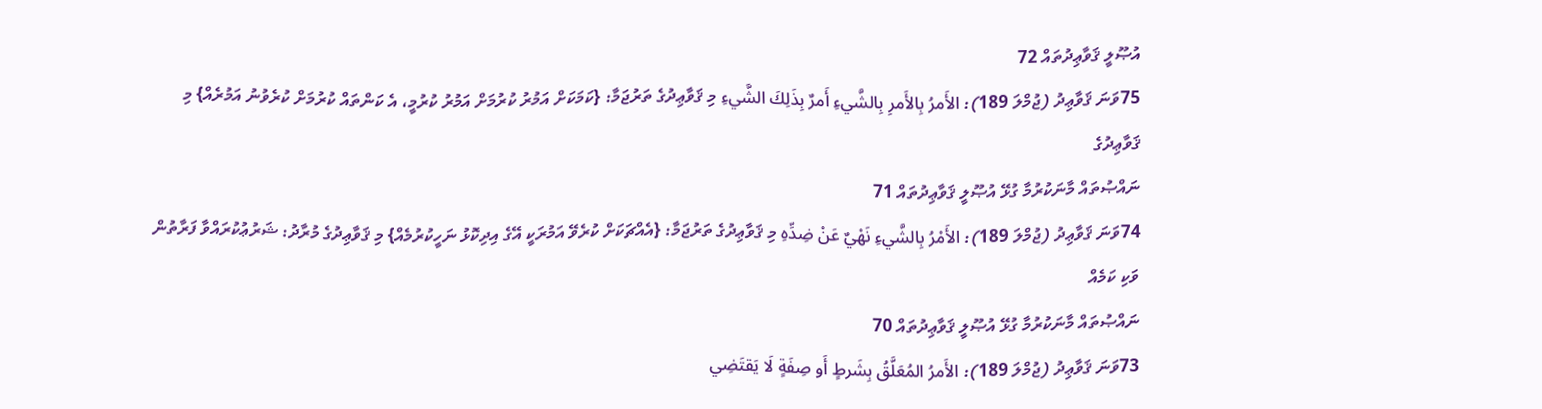އުޞޫލީ ޤަވާޢިދުތައް 72
75ވަނަ ޤަވާޢިދު (ޖުމްލަ 189): الأَمرُ بِالأَمرِ بِالشَّيءِ أَمرٌ بِذَلِكَ الشَّيءِ މި ޤަވާޢިދުގެ ތަރުޖަމާ: {ކަމަކަށް އަމުރު ކުރުމަށް އަމުރު ކުރުމީ، އެ ކަންތައް ކުރުމަށް ކުރެވުނު އަމުރެއް} މި ޤަވާޢިދުގެ
ނައްޞުތައް މާނަކުރުމާ ގުޅޭ އުޞޫލީ ޤަވާޢިދުތައް 71
74ވަނަ ޤަވާޢިދު (ޖުމްލަ 189): الأَمْرُ بِالشَّيءِ نَهْيٌ عَنْ ضِدِّهِ މި ޤަވާޢިދުގެ ތަރުޖަމާ: {އެއްޗަކަށް ކުރެވޭ އަމުރަކީ އޭގެ އިދިކޮޅު ނަހީކުރުމެއް} މި ޤަވާޢިދުގެ މުރާދު: ޝަރުޢުކުރައްވާ ފަރާތުން ވަކި ކަމެއް
ނައްޞުތައް މާނަކުރުމާ ގުޅޭ އުޞޫލީ ޤަވާޢިދުތައް 70
73ވަނަ ޤަވާޢިދު (ޖުމްލަ 189): الأَمرُ المُعَلَّقُ بِشَرطٍ أَو صِفَةٍ لَا يَقتَضِي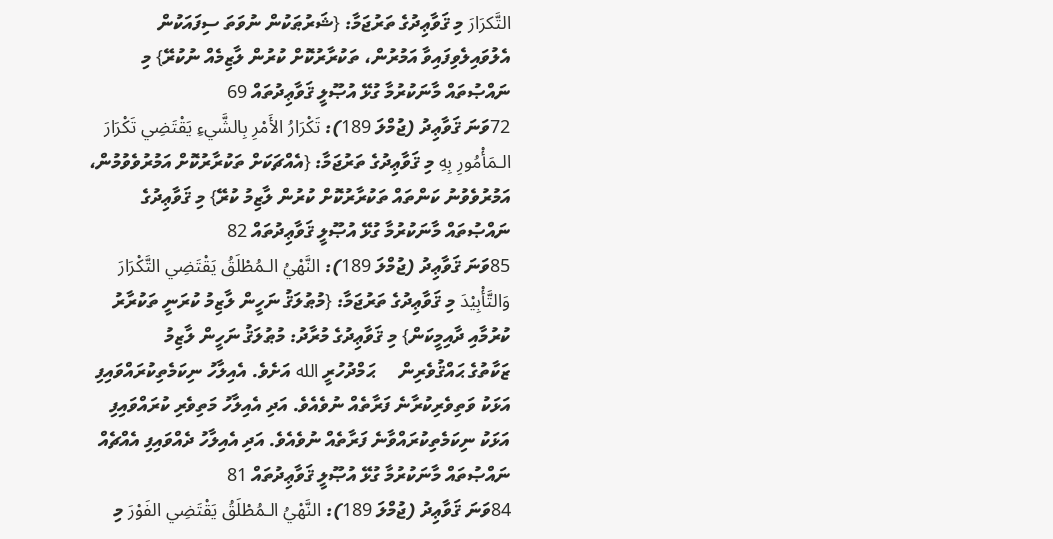التَّكرَارَ މި ޤަވާޢިދުގެ ތަރުޖަމާ: {ޝަރުޠަކުން ނުވަތަ ސިފައަކުން އެލުވައިލެވިފައިވާ އަމުރުން، ތަކުރާރުކޮށް ކުރުން ލާޒިމެއް ނުކުރޭ} މި
ނައްޞުތައް މާނަކުރުމާ ގުޅޭ އުޞޫލީ ޤަވާޢިދުތައް 69
72ވަނަ ޤަވާޢިދު (ޖުމްލަ 189): تَكْرَارُ الأَمْرِ بِالشَّيءِ يَقْتَضِي تَكْرَارَ الـمَأْمُورِ بِهِ މި ޤަވާޢިދުގެ ތަރުޖަމާ: {އެއްޗަކަށް ތަކުރާރުކޮށް އަމުރުވެވުމުން، އަމުރުވެވުނު ކަންތައް ތަކުރާރުކޮށް ކުރުން ލާޒިމު ކުރޭ} މި ޤަވާޢިދުގެ
ނައްޞުތައް މާނަކުރުމާ ގުޅޭ އުޞޫލީ ޤަވާޢިދުތައް 82
85ވަނަ ޤަވާޢިދު (ޖުމްލަ 189): النَّهْيُ الـمُطْلَقُ يَقْتَضِي التَّكْرَارَ وَالتَّأْبِيْدَ މި ޤަވާޢިދުގެ ތަރުޖަމާ: {މުޠުލަޤު ނަހީން ލާޒިމު ކުރަނީ ތަކުރާރު ކުރުމާއި ދާއިމީކަން} މި ޤަވާޢިދުގެ މުރާދު: މުޠުލަޤު ނަހީން ލާޒިމު
ޒަކާތުގެ ޙައްޤުވެރިން     ޙަމްދުހުރީ الله އަށެވެ. އެއިލާހު ނިކަމެތިކުރައްވައިފި އަޅަކު ވަތިވެރިކުރާނެ ފަރާތެއް ނުވެއެވެ. އަދި އެއިލާހު މަތިވެރި ކުރައްވައިފި އަޅަކު ނިކަމެތިކުރައްވާނެ ފަރާތެއް ނުވެއެވެ. އަދި އެއިލާހު ދެއްވައިފި އެއްޗެއް
ނައްޞުތައް މާނަކުރުމާ ގުޅޭ އުޞޫލީ ޤަވާޢިދުތައް 81
84ވަނަ ޤަވާޢިދު (ޖުމްލަ 189): النَّهْيُ الـمُطْلَقُ يَقْتَضِي الفَوْرَ މި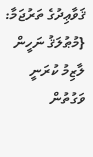ޤަވާޢިދުގެ ތަރުޖަމާ: {މުޠުލަޤު ނަހީން ލާޒިމު ކުރަނީ ވަގުތުން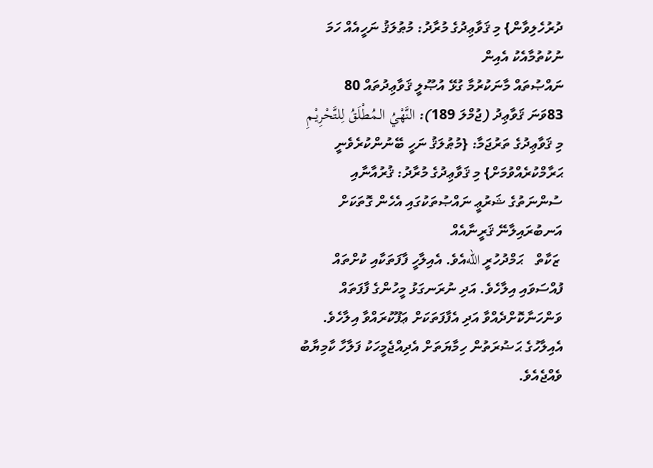ދުރުހެލިވާން} މި ޤަވާޢިދުގެ މުރާދު: މުޠުލަޤު ނަހީއެއް ހަމަ ނުކުތުމާއެކު އެއިން
ނައްޞުތައް މާނަކުރުމާ ގުޅޭ އުޞޫލީ ޤަވާޢިދުތައް 80
83ވަނަ ޤަވާޢިދު (ޖުމްލަ 189): النَّهْيُ الـمُطْلَقُ لِلتَّحْرِيْـمِ މި ޤަވާޢިދުގެ ތަރުޖަމާ: {މުޠުލަޤު ނަހީ ބޭނުންކުރެވެނީ ޙަރާމްކުރެއްވުމަށް} މި ޤަވާޢިދުގެ މުރާދު: ޤުރުއާނާއި ސުންނަތުގެ ޝަރުޢީ ނައްޞުތަކުގައި އެހެން ގޮތަކަށް އަނބުރައިލާނޭ ޤަރީނާއެއް
 ޒަކާތް   ޙަމްދުހުރީ اللهއެވެ. އެއިލާހީ ފާފަތަކާއި ކުށްތައް ފުއްސަވައި އިލާހެވެ. އަދި ނުރަނގަޅު މީހުންގެ ފާފަތައް ވަންހަނާކޮށްދެއްވާ އަދި އެފާފަތަކަށް ޢަފޫކުރައްވާ އިލާހެވެ. އެއިލާހުގެ ޙަޟުރަތުން ހިމާޔަތަށް އެދިއްޖެމީހަކު ފަލާހާ ކާމިޔާބު ވެއްޖެއެވެ.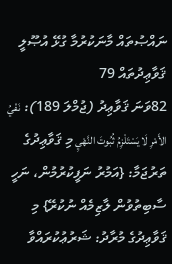ނައްޞުތައް މާނަކުރުމާ ގުޅޭ އުޞޫލީ ޤަވާޢިދުތައް 79
82ވަނަ ޤަވާޢިދު (ޖުމްލަ 189): نَفْيُ الأَمْرِ لَا يَسْتَلْزِمُ ثُبُوتَ النَّهْيِ މި ޤަވާޢިދުގެ ތަރުޖަމާ: {އަމުރު ނަފީކުރުމުން، ނަހީ ސާބިތުވުން ލާޒިމެއް ނުކުރޭ} މި ޤަވާޢިދުގެ މުރާދު: ޝަރުޢުކުރައްވާ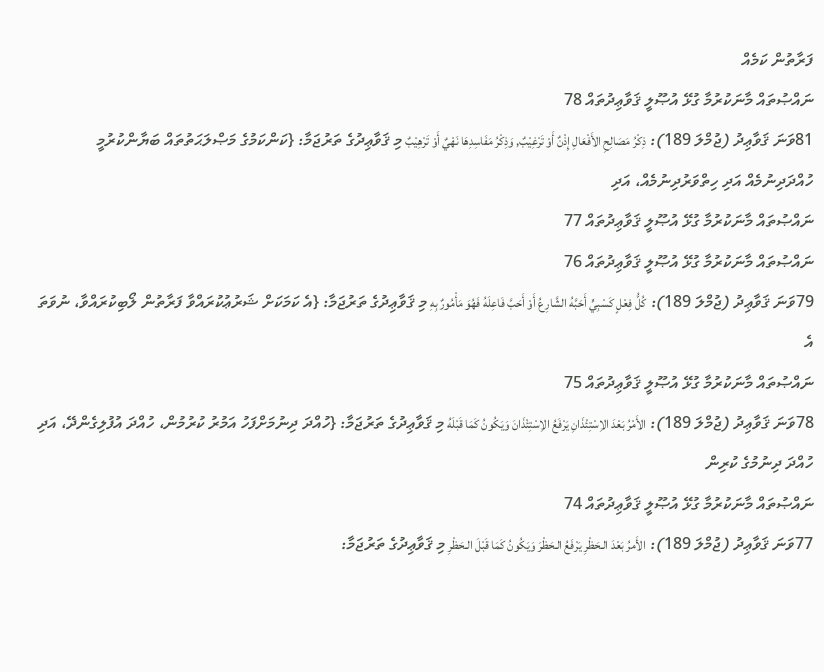ފަރާތުން ކަމެއް
ނައްޞުތައް މާނަކުރުމާ ގުޅޭ އުޞޫލީ ޤަވާޢިދުތައް 78
81ވަނަ ޤަވާޢިދު (ޖުމްލަ 189): ذِكْرُ مَصَالِحِ الأَفْعَالِ إِذْنٌ أَوْ تَرْغِيْبٌ, وَذِكْرُ مَفَاسِدِهَا نَهْيٌ أَوْ تَرْهِيْبٌ މި ޤަވާޢިދުގެ ތަރުޖަމާ: {ކަންކަމުގެ މަޞްލަޙަތުތައް ބަޔާންކުރުމީ ހުއްދަދިނުމެއް އަދި ހިތްވަރުދިނުމެއް، އަދި
ނައްޞުތައް މާނަކުރުމާ ގުޅޭ އުޞޫލީ ޤަވާޢިދުތައް 77
ނައްޞުތައް މާނަކުރުމާ ގުޅޭ އުޞޫލީ ޤަވާޢިދުތައް 76
79ވަނަ ޤަވާޢިދު (ޖުމްލަ 189): كُلُّ فِعْلٍ كَسْبِيٍّ أَحَبَّهُ الشَّارِعُ أَوْ أَحَبَّ فَاعِلَهُ فَهُوَ مَأْمُورٌ بِهِ މި ޤަވާޢިދުގެ ތަރުޖަމާ: {އެ ކަމަކަށް ޝަރުޢުކުރައްވާ ފަރާތުން ލޯބިކުރައްވާ، ނުވަތަ އެ
ނައްޞުތައް މާނަކުރުމާ ގުޅޭ އުޞޫލީ ޤަވާޢިދުތައް 75
78ވަނަ ޤަވާޢިދު (ޖުމްލަ 189): الأَمْرُ بَعْدَ الاِسْتِئْذَانِ يَرْفَعُ الاِسْتِئْذَانَ وَيَكُونُ كَمَا قَبْلَهُ މި ޤަވާޢިދުގެ ތަރުޖަމާ: {ހުއްދަ ދިނުމަށްފަހު އަމުރު ކުރުމުން، ހުއްދަ އުފުލިގެންދޭ، އަދި ހުއްދަ ދިނުމުގެ ކުރިން
ނައްޞުތައް މާނަކުރުމާ ގުޅޭ އުޞޫލީ ޤަވާޢިދުތައް 74
77ވަނަ ޤަވާޢިދު (ޖުމްލަ 189): الأَمرُ بَعْدَ الـحَظْرِ يَرْفَعُ الـحَظْرَ وَيَكُونُ كَمَا قَبْلَ الـحَظْرِ މި ޤަވާޢިދުގެ ތަރުޖަމާ: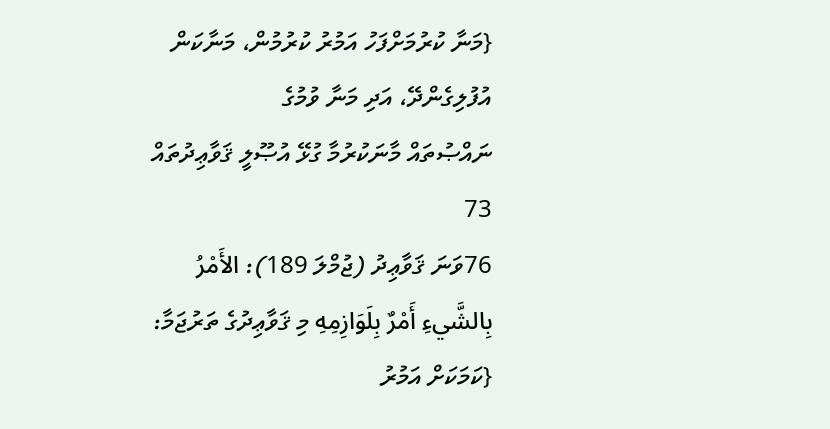{މަނާ ކުރުމަށްފަހު އަމުރު ކުރުމުން، މަނާކަން އުފުލިގެންދޭ، އަދި މަނާ ވުމުގެ
ނައްޞުތައް މާނަކުރުމާ ގުޅޭ އުޞޫލީ ޤަވާޢިދުތައް 73
76ވަނަ ޤަވާޢިދު (ޖުމްލަ 189): الأَمْرُ بِالشَّيءِ أَمْرٌ بِلَوَازِمِهِ މި ޤަވާޢިދުގެ ތަރުޖަމާ: {ކަމަކަށް އަމުރު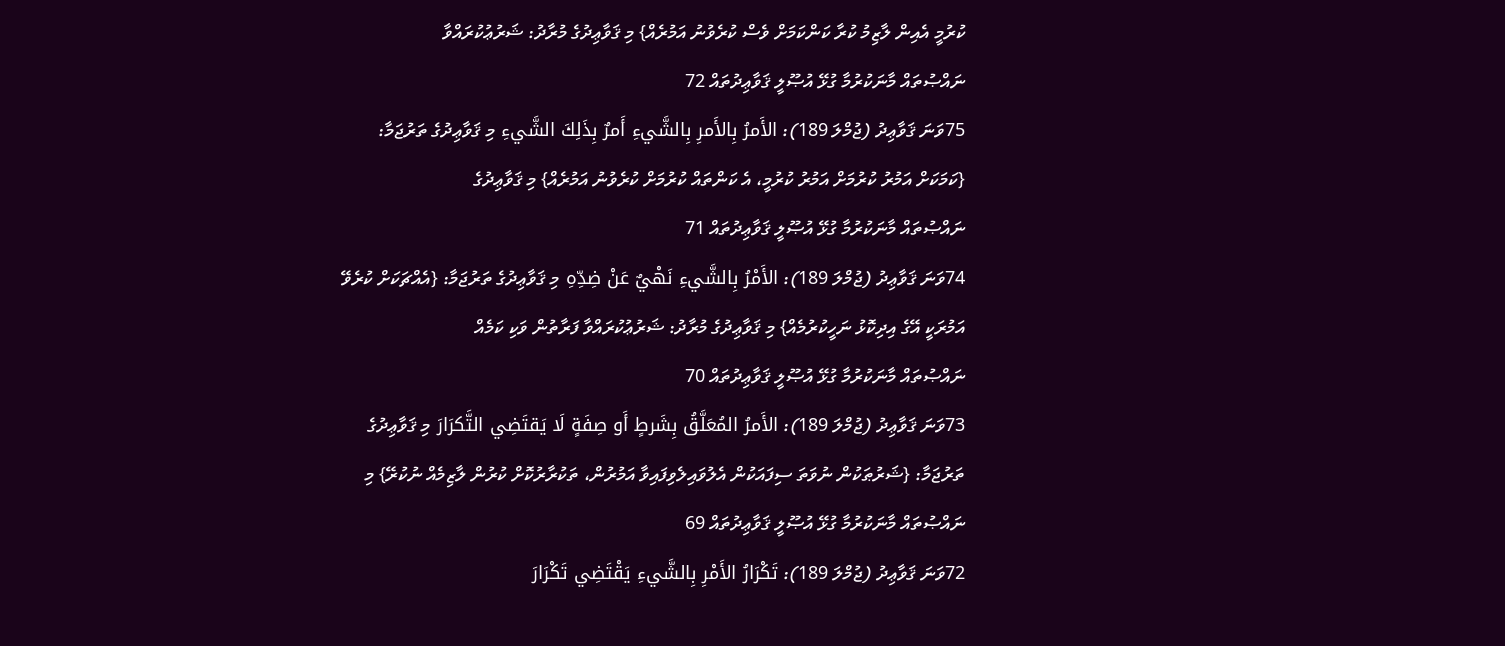ކުރުމީ އެއިން ލާޒިމު ކުރާ ކަންކަމަށް ވެސް ކުރެވުނު އަމުރެއް} މި ޤަވާޢިދުގެ މުރާދު: ޝަރުޢުކުރައްވާ
ނައްޞުތައް މާނަކުރުމާ ގުޅޭ އުޞޫލީ ޤަވާޢިދުތައް 72
75ވަނަ ޤަވާޢިދު (ޖުމްލަ 189): الأَمرُ بِالأَمرِ بِالشَّيءِ أَمرٌ بِذَلِكَ الشَّيءِ މި ޤަވާޢިދުގެ ތަރުޖަމާ: {ކަމަކަށް އަމުރު ކުރުމަށް އަމުރު ކުރުމީ، އެ ކަންތައް ކުރުމަށް ކުރެވުނު އަމުރެއް} މި ޤަވާޢިދުގެ
ނައްޞުތައް މާނަކުރުމާ ގުޅޭ އުޞޫލީ ޤަވާޢިދުތައް 71
74ވަނަ ޤަވާޢިދު (ޖުމްލަ 189): الأَمْرُ بِالشَّيءِ نَهْيٌ عَنْ ضِدِّهِ މި ޤަވާޢިދުގެ ތަރުޖަމާ: {އެއްޗަކަށް ކުރެވޭ އަމުރަކީ އޭގެ އިދިކޮޅު ނަހީކުރުމެއް} މި ޤަވާޢިދުގެ މުރާދު: ޝަރުޢުކުރައްވާ ފަރާތުން ވަކި ކަމެއް
ނައްޞުތައް މާނަކުރުމާ ގުޅޭ އުޞޫލީ ޤަވާޢިދުތައް 70
73ވަނަ ޤަވާޢިދު (ޖުމްލަ 189): الأَمرُ المُعَلَّقُ بِشَرطٍ أَو صِفَةٍ لَا يَقتَضِي التَّكرَارَ މި ޤަވާޢިދުގެ ތަރުޖަމާ: {ޝަރުޠަކުން ނުވަތަ ސިފައަކުން އެލުވައިލެވިފައިވާ އަމުރުން، ތަކުރާރުކޮށް ކުރުން ލާޒިމެއް ނުކުރޭ} މި
ނައްޞުތައް މާނަކުރުމާ ގުޅޭ އުޞޫލީ ޤަވާޢިދުތައް 69
72ވަނަ ޤަވާޢިދު (ޖުމްލަ 189): تَكْرَارُ الأَمْرِ بِالشَّيءِ يَقْتَضِي تَكْرَارَ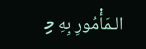الـمَأْمُورِ بِهِ މި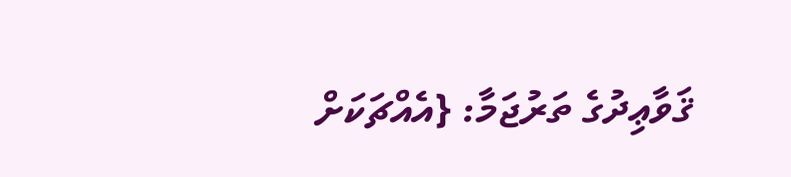ޤަވާޢިދުގެ ތަރުޖަމާ: {އެއްޗަކަށް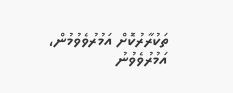ތަކުރާރުކޮށް އަމުރުވެވުމުން، އަމުރުވެވުނު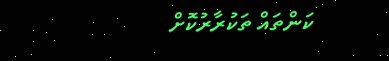ކަންތައް ތަކުރާރުކޮށް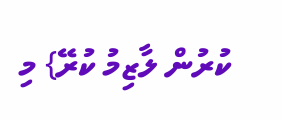ކުރުން ލާޒިމު ކުރޭ} މި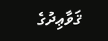ޤަވާޢިދުގެ